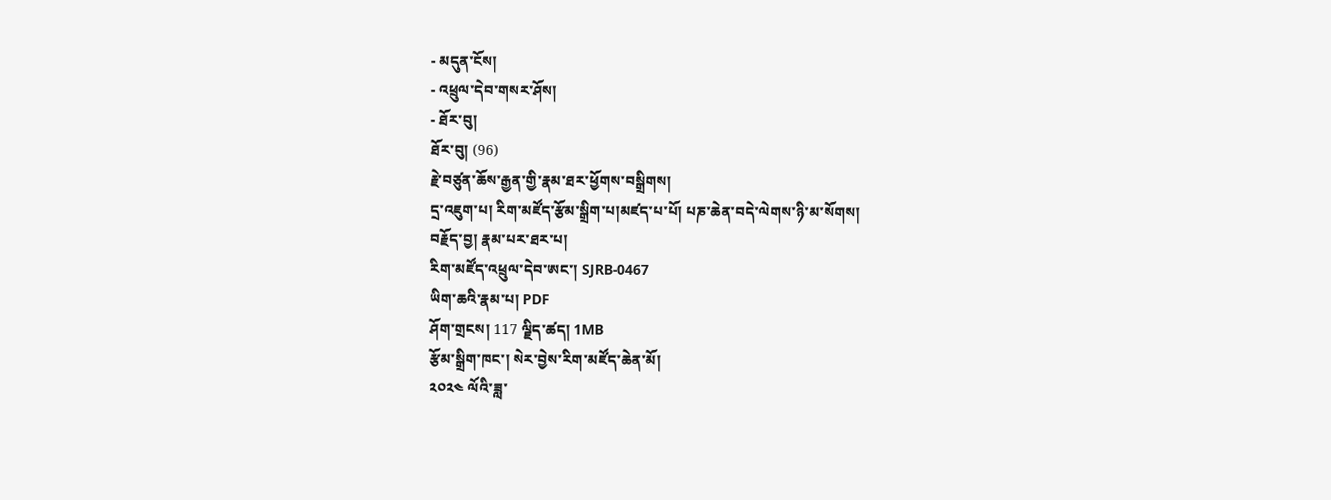- མདུན་ངོས།
- འཕྲུལ་དེབ་གསར་ཤོས།
- ཐོར་བུ།
ཐོར་བུ། (96)
རྗེ་བཙུན་ཆོས་རྒྱན་གྱི་རྣམ་ཐར་ཕྱོགས་བསྒྲིགས།
དྲ་འཇུག་པ། རིག་མཛོད་རྩོམ་སྒྲིག་པ།མཛད་པ་པོ། པཎ་ཆེན་བདེ་ལེགས་ཉི་མ་སོགས།
བརྗོད་བྱ། རྣམ་པར་ཐར་པ།
རིག་མཛོད་འཕྲུལ་དེབ་ཨང་། SJRB-0467
ཡིག་ཆའི་རྣམ་པ། PDF
ཤོག་གྲངས། 117 ལྗིད་ཚད། 1MB
རྩོམ་སྒྲིག་ཁང་། སེར་བྱེས་རིག་མཛོད་ཆེན་མོ།
༢༠༢༤ ལོའི་ཟླ་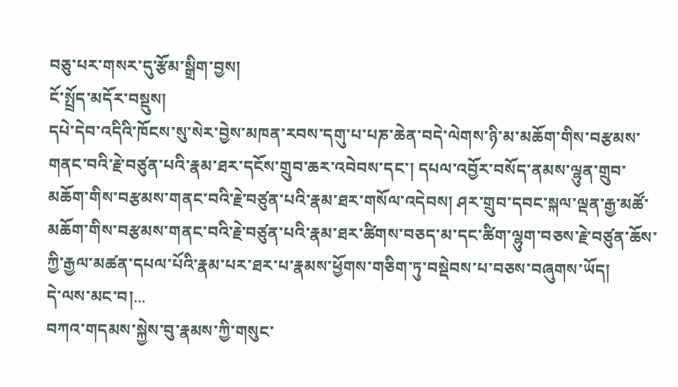བཅུ་པར་གསར་དུ་རྩོམ་སྒྲིག་བྱས།
ངོ་སྤྲོད་མདོར་བསྡུས།
དཔེ་དེབ་འདིའི་ཁོངས་སུ་སེར་བྱེས་མཁན་རབས་དགུ་པ་པཎ་ཆེན་བདེ་ལེགས་ཉི་མ་མཆོག་གིས་བརྩམས་གནང་བའི་རྗེ་བཙུན་པའི་རྣམ་ཐར་དངོས་གྲུབ་ཆར་འབེབས་དང་། དཔལ་འབྱོར་བསོད་ནམས་ལྷུན་གྲུབ་མཆོག་གིས་བརྩམས་གནང་བའི་རྗེ་བཙུན་པའི་རྣམ་ཐར་གསོལ་འདེབས། ཤར་གྲུབ་དབང་སྐལ་ལྡན་རྒྱ་མཚོ་མཆོག་གིས་བརྩམས་གནང་བའི་རྗེ་བཙུན་པའི་རྣམ་ཐར་ཚིགས་བཅད་མ་དང་ཚིག་ལྷུག་བཅས་རྗེ་བཙུན་ཆོས་ཀྱི་རྒྱལ་མཚན་དཔལ་པོའི་རྣམ་པར་ཐར་པ་རྣམས་ཕྱོགས་གཅིག་ཏུ་བསྡེབས་པ་བཅས་བཞུགས་ཡོད།
དེ་ལས་མང་བ།...
བཀའ་གདམས་སྐྱེས་བུ་རྣམས་ཀྱི་གསུང་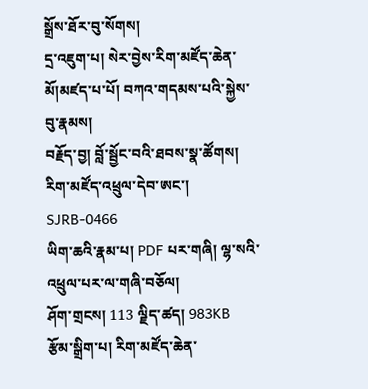སྒྲོས་ཐོར་བུ་སོགས།
དྲ་འཇུག་པ། སེར་བྱེས་རིག་མཛོད་ཆེན་མོ།མཛད་པ་པོ། བཀའ་གདམས་པའི་སྐྱེས་བུ་རྣམས།
བརྗོད་བྱ། བློ་སྦྱོང་བའི་ཐབས་སྣ་ཚོགས།
རིག་མཛོད་འཕྲུལ་དེབ་ཨང་། SJRB-0466
ཡིག་ཆའི་རྣམ་པ། PDF པར་གཞི། ལྷ་སའི་འཕྲུལ་པར་ལ་གཞི་བཅོལ།
ཤོག་གྲངས། 113 ལྗིད་ཚད། 983KB
རྩོམ་སྒྲིག་པ། རིག་མཛོད་ཆེན་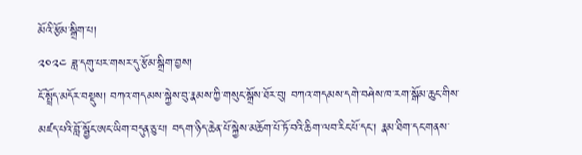མོའི་རྩོམ་སྒྲིག་པ།
༢༠༢༤ ཟླ་དགུ་པར་གསར་དུ་རྩོམ་སྒྲིག་བྱས།
ངོ་སྤྲོད་མདོར་བསྡུས། བཀའ་གདམས་སྐྱེས་བུ་རྣམས་ཀྱི་གསུང་སྒྲོས་ཐོར་བུ། བཀའ་གདམས་དགེ་བཤེས་ཁ་རག་སྒོམ་ཆུང་གིས་མཛད་པའི་བློ་སྦྱོང་ཨང་ཡིག་བདུན་ཅུ་པ། བདག་ཉིད་ཆེན་པོ་སྐྱེས་མཆོག་པོ་ཏོ་བའི་ཆིག་ལབ་རིང་པོ་དང་། རྣམ་ཐིག་དང་གནས་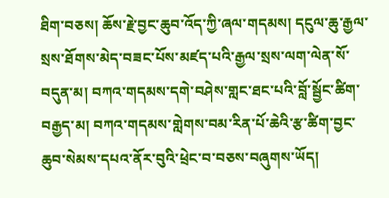ཐིག་བཅས། ཆོས་རྗེ་བྱང་ཆུབ་འོད་ཀྱི་ཞལ་གདམས། དངུལ་ཆུ་རྒྱལ་སྲས་ཐོགས་མེད་བཟང་པོས་མཛད་པའི་རྒྱལ་སྲས་ལག་ལེན་སོ་བདུན་མ། བཀའ་གདམས་དགེ་བཤེས་གླང་ཐང་པའི་བློ་སྦྱོང་ཚིག་བརྒྱད་མ། བཀའ་གདམས་གླེགས་བམ་རིན་པོ་ཆེའི་རྩ་ཚིག་བྱང་ཆུབ་སེམས་དཔའ་ནོར་བུའི་ཕྲེང་བ་བཅས་བཞུགས་ཡོད།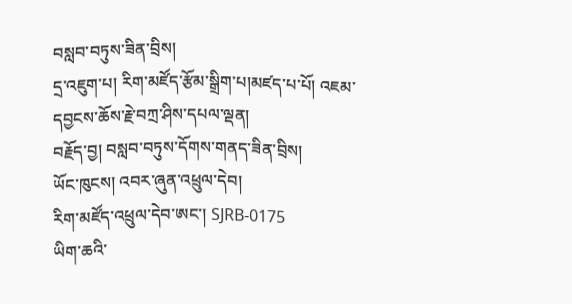བསླབ་བཏུས་ཟིན་བྲིས།
དྲ་འཇུག་པ། རིག་མཛོད་རྩོམ་སྒྲིག་པ།མཛད་པ་པོ། འཇམ་དབྱངས་ཆོས་རྗེ་བཀྲ་ཤིས་དཔལ་ལྡན།
བརྗོད་བྱ། བསླབ་བཏུས་དོགས་གནད་ཟིན་བྲིས།
ཡོང་ཁུངས། འབར་ཞུན་འཕྲུལ་དེབ།
རིག་མཛོད་འཕྲུལ་དེབ་ཨང་། SJRB-0175
ཡིག་ཆའི་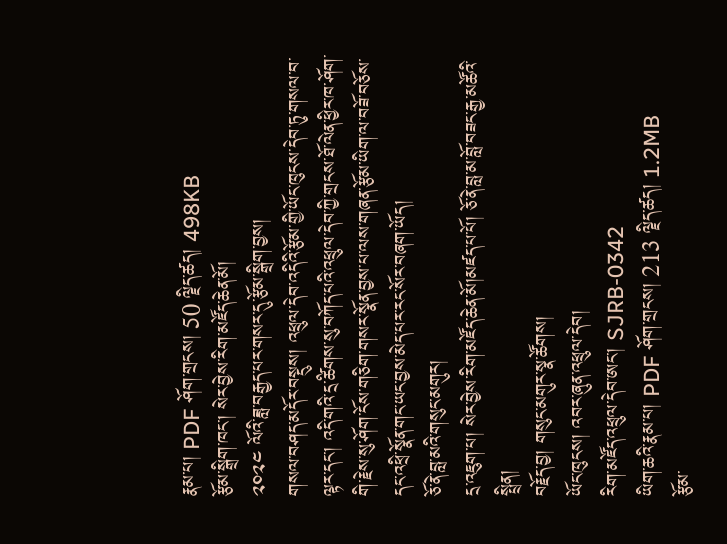རྣམ་པ། PDF ཤོག་གྲངས། 50 ལྗིད་ཚད། 498KB
རྩོམ་སྒྲིག་ཁང་། སེར་བྱེས་རིག་མཛོད་ཆེན་མོ།
༢༠༢༤ ལོའི་ཟླ་བརྒྱད་པར་གསར་དུ་རྩོམ་སྒྲིག་བྱས།
གསལ་བཤད་མདོར་བསྡུས། འཕྲུལ་དེབ་འདིའི་རྩོམ་གྱི་ཡོང་ཁུངས་དེབ་ཏུ་གསལ་བ་ལྟར་དང་། འདི་གའི་དྲ་ཚིགས་སུ་བཀོད་པའི་འཕྲུལ་དེབ་ཀྱི་གྲངས་ཐོ་ལེན་ཕྱིར་ཁ་ཤོག་གི་རྗེས་སུ་ཤོག་ངོས་གཅིག་གསར་སྣོན་བྱས་པ་ལས་གཞན་རྩོམ་ཡིག་ལ་བཟོ་བཅོས་དང་འཕྲི་སྣོན་གང་ཡང་བྱས་མེད་པར་རང་སོར་བཞག་ཡོད།
ཅོ་ནེ་བླ་མའི་གསུང་མགུར།
དྲ་འཇུག་པ། སེར་བྱེས་རིག་མཛོད་ཆེན་མོ།མཛད་པ་པོ། ཅོ་ནེ་བླ་མ་བློ་བཟང་རྒྱ་མཚོའི་སྤྲིན།
བརྗོད་བྱ། གསུང་མགུར་སྣ་ཚོགས།
ཡོང་ཁུངས། འབར་ཞུན་འཕྲུལ་དེབ།
རིག་མཛོད་འཕྲུལ་དེབ་ཨང་། SJRB-0342
ཡིག་ཆའི་རྣམ་པ། PDF ཤོག་གྲངས། 213 ལྗིད་ཚད། 1.2MB
རྩོམ་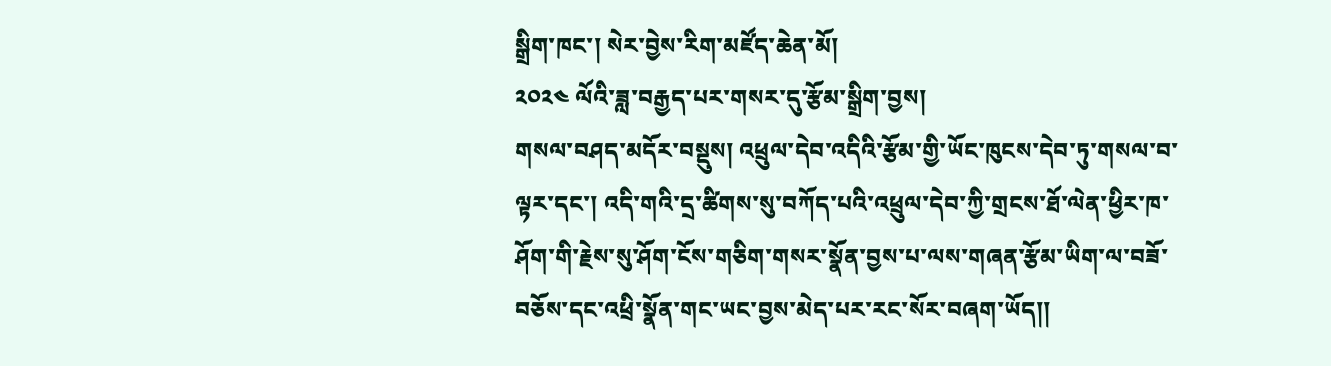སྒྲིག་ཁང་། སེར་བྱེས་རིག་མཛོད་ཆེན་མོ།
༢༠༢༤ ལོའི་ཟླ་བརྒྱད་པར་གསར་དུ་རྩོམ་སྒྲིག་བྱས།
གསལ་བཤད་མདོར་བསྡུས། འཕྲུལ་དེབ་འདིའི་རྩོམ་གྱི་ཡོང་ཁུངས་དེབ་ཏུ་གསལ་བ་ལྟར་དང་། འདི་གའི་དྲ་ཚིགས་སུ་བཀོད་པའི་འཕྲུལ་དེབ་ཀྱི་གྲངས་ཐོ་ལེན་ཕྱིར་ཁ་ཤོག་གི་རྗེས་སུ་ཤོག་ངོས་གཅིག་གསར་སྣོན་བྱས་པ་ལས་གཞན་རྩོམ་ཡིག་ལ་བཟོ་བཅོས་དང་འཕྲི་སྣོན་གང་ཡང་བྱས་མེད་པར་རང་སོར་བཞག་ཡོད།།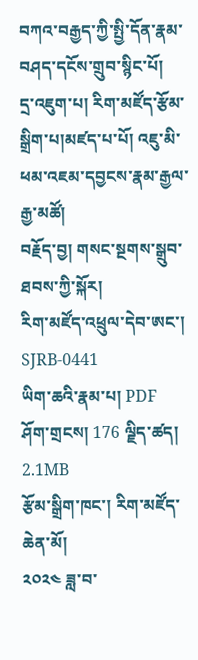བཀའ་བརྒྱད་ཀྱི་སྤྱི་དོན་རྣམ་བཤད་དངོས་གྲུབ་སྙིང་པོ།
དྲ་འཇུག་པ། རིག་མཛོད་རྩོམ་སྒྲིག་པ།མཛད་པ་པོ། འཇུ་མི་ཕམ་འཇམ་དབྱངས་རྣམ་རྒྱལ་རྒྱ་མཚོ།
བརྗོད་བྱ། གསང་སྔགས་སྒྲུབ་ཐབས་ཀྱི་སྐོར།
རིག་མཛོད་འཕྲུལ་དེབ་ཨང་། SJRB-0441
ཡིག་ཆའི་རྣམ་པ། PDF
ཤོག་གྲངས། 176 ལྗིད་ཚད། 2.1MB
རྩོམ་སྒྲིག་ཁང་། རིག་མཛོད་ཆེན་མོ།
༢༠༢༤ ཟླ་བ་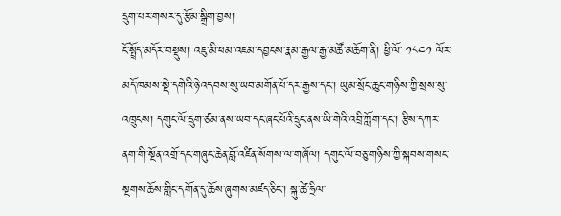དྲུག་པར་གསར་དུ་རྩོམ་སྒྲིག་བྱས།
ངོ་སྤྲོད་མདོར་བསྡུས། འཇུ་མི་ཕམ་འཇམ་དབྱངས་རྣམ་རྒྱལ་རྒྱ་མཚོ་མཆོག་ནི། ཕྱི་ལོ་ ༡༨༤༡ ལོར་མདོ་ཁམས་སྡེ་དགེའི་ཉེ་འདབས་སུ་ཡབ་མགོན་པོ་དར་རྒྱས་དང་། ཡུམ་སྲོང་ཆུང་གཉིས་ཀྱི་སྲས་སུ་འཁྲུངས། དགུང་ལོ་དྲུག་ཙམ་ནས་ཡབ་དང་ཞང་པོའི་དྲུང་ནས་ཡི་གེའི་འབྲི་ཀློག་དང་། རྩིས་དཀར་ནག་གི་སྔོན་འགྲོ་དང་གཞུང་ཆེན་བློ་འཛིན་སོགས་ལ་གཞོལ། དགུང་ལོ་བཅུ་གཉིས་ཀྱི་སྐབས་གསང་སྔགས་ཆོས་གླིང་དགོན་དུ་ཆོས་ཞུགས་མཛད་ཅིང་། སྐུ་ཚེ་ཧྲིལ་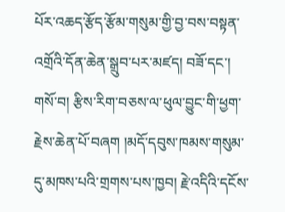པོར་འཆད་རྩོད་རྩོམ་གསུམ་གྱི་བྱ་བས་བསྟན་འགྲོའི་དོན་ཆེན་སྒྲུབ་པར་མཛད། བཟོ་དང་། གསོ་བ། རྩིས་རིག་བཅས་ལ་ཕུལ་བྱུང་གི་ཕྱག་རྗེས་ཆེན་པོ་བཞག །མདོ་དབུས་ཁམས་གསུམ་དུ་མཁས་པའི་གྲགས་པས་ཁྱབ། རྗེ་འདིའི་དངོས་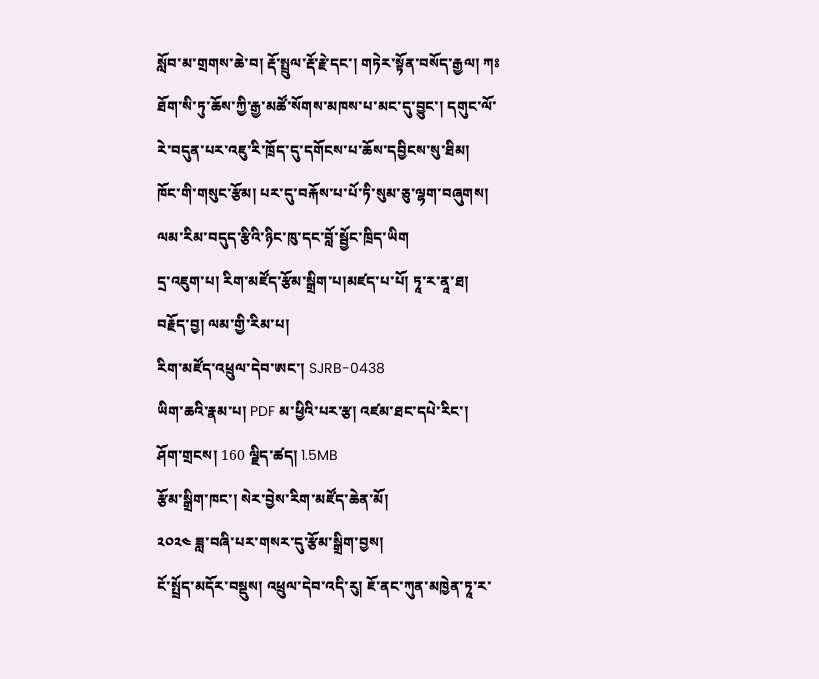སློབ་མ་གྲགས་ཆེ་བ། རྡོ་སྤྲུལ་རྡོ་རྗེ་དང་། གཏེར་སྟོན་བསོད་རྒྱལ། ཀཿ ཐོག་སི་ཏུ་ཆོས་ཀྱི་རྒྱ་མཚོ་སོགས་མཁས་པ་མང་དུ་བྱུང་། དགུང་ལོ་རེ་བདུན་པར་འཇུ་རི་ཁྲོད་དུ་དགོངས་པ་ཆོས་དབྱིངས་སུ་ཐིམ།
ཁོང་གི་གསུང་རྩོམ། པར་དུ་བརྐོས་པ་པོ་ཏི་སུམ་ཅུ་ལྷག་བཞུགས།
ལམ་རིམ་བདུད་རྩིའི་ཉིང་ཁུ་དང་བློ་སྦྱོང་ཁྲིད་ཡིག
དྲ་འཇུག་པ། རིག་མཛོད་རྩོམ་སྒྲིག་པ།མཛད་པ་པོ། ཏཱ་ར་ནཱ་ཐ།
བརྗོད་བྱ། ལམ་གྱི་རིམ་པ།
རིག་མཛོད་འཕྲུལ་དེབ་ཨང་། SJRB-0438
ཡིག་ཆའི་རྣམ་པ། PDF མ་ཕྱིའི་པར་རྩ། འཛམ་ཐང་དཔེ་རིང་།
ཤོག་གྲངས། 160 ལྗིད་ཚད། 1.5MB
རྩོམ་སྒྲིག་ཁང་། སེར་བྱེས་རིག་མཛོད་ཆེན་མོ།
༢༠༢༤ ཟླ་བཞི་པར་གསར་དུ་རྩོམ་སྒྲིག་བྱས།
ངོ་སྤྲོད་མདོར་བསྡུས། འཕྲུལ་དེབ་འདི་རུ། ཇོ་ནང་ཀུན་མཁྱེན་ཏཱ་ར་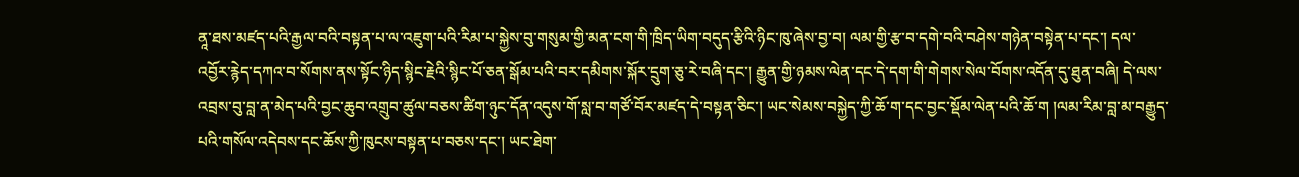ནཱ་ཐས་མཛད་པའི་རྒྱལ་བའི་བསྟན་པ་ལ་འཇུག་པའི་རིམ་པ་སྐྱེས་བུ་གསུམ་གྱི་མན་ངག་གི་ཁྲིད་ཡིག་བདུད་རྩིའི་ཉིང་ཁུ་ཞེས་བྱ་བ། ལམ་གྱི་རྩ་བ་དགེ་བའི་བཤེས་གཉེན་བསྟེན་པ་དང་། དལ་འབྱོར་རྙེད་དཀའ་བ་སོགས་ནས་སྟོང་ཉིད་སྙིང་རྗེའི་སྙིང་པོ་ཅན་སྒོམ་པའི་བར་དམིགས་སྐོར་དྲུག་ཅུ་རེ་བཞི་དང་། རྒྱུན་གྱི་ཉམས་ལེན་དང་དེ་དག་གི་གེགས་སེལ་བོགས་འདོན་དུ་ཐུན་བཞི། དེ་ལས་འབྲས་བུ་བླ་ན་མེད་པའི་བྱང་ཆུབ་འགྲུབ་ཚུལ་བཅས་ཚིག་ཉུང་དོན་འདུས་གོ་སླ་བ་གཙོ་བོར་མཛད་དེ་བསྟན་ཅིང་། ཡང་སེམས་བསྐྱེད་ཀྱི་ཆོ་ག་དང་བྱང་སྡོམ་ལེན་པའི་ཆོ་ག །ལམ་རིམ་བླ་མ་བརྒྱུད་པའི་གསོལ་འདེབས་དང་ཆོས་ཀྱི་ཁུངས་བསྟན་པ་བཅས་དང་། ཡང་ཐེག་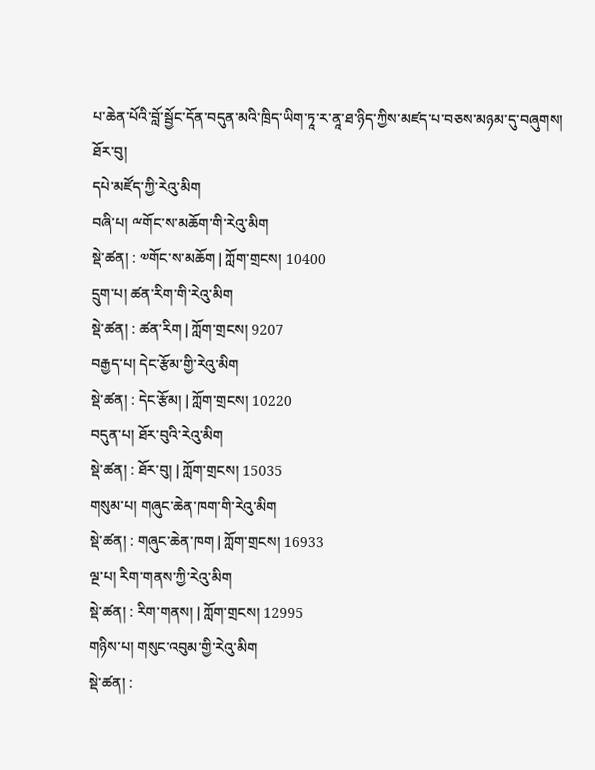པ་ཆེན་པོའི་བློ་སྦྱོང་དོན་བདུན་མའི་ཁྲིད་ཡིག་ཏཱ་ར་ནཱ་ཐ་ཉིད་ཀྱིས་མཛད་པ་བཅས་མཉམ་དུ་བཞུགས།
ཐོར་བུ།
དཔེ་མཛོད་ཀྱི་རེའུ་མིག
བཞི་པ། ྋགོང་ས་མཆོག་གི་རེའུ་མིག
སྡེ་ཚན། : ༧གོང་ས་མཆོག | ཀློག་གྲངས། 10400
དྲུག་པ། ཚན་རིག་གི་རེའུ་མིག
སྡེ་ཚན། : ཚན་རིག | ཀློག་གྲངས། 9207
བརྒྱད་པ། དེང་རྩོམ་གྱི་རེའུ་མིག
སྡེ་ཚན། : དེང་རྩོམ། | ཀློག་གྲངས། 10220
བདུན་པ། ཐོར་བུའི་རེའུ་མིག
སྡེ་ཚན། : ཐོར་བུ། | ཀློག་གྲངས། 15035
གསུམ་པ། གཞུང་ཆེན་ཁག་གི་རེའུ་མིག
སྡེ་ཚན། : གཞུང་ཆེན་ཁག | ཀློག་གྲངས། 16933
ལྔ་པ། རིག་གནས་ཀྱི་རེའུ་མིག
སྡེ་ཚན། : རིག་གནས། | ཀློག་གྲངས། 12995
གཉིས་པ། གསུང་འབུམ་གྱི་རེའུ་མིག
སྡེ་ཚན། :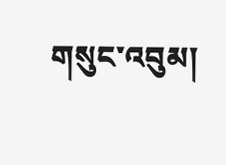གསུང་འབུམ།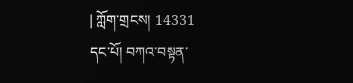| ཀློག་གྲངས། 14331
དང་པོ། བཀའ་བསྟན་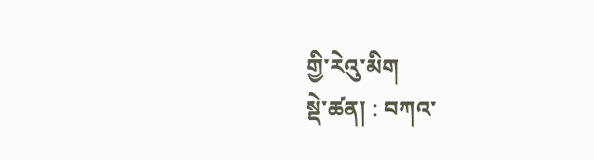གྱི་རེའུ་མིག
སྡེ་ཚན། : བཀའ་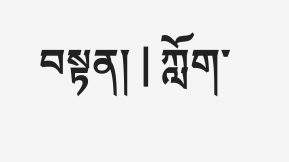བསྟན། | ཀློག་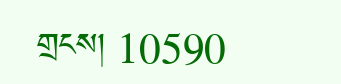གྲངས། 10590